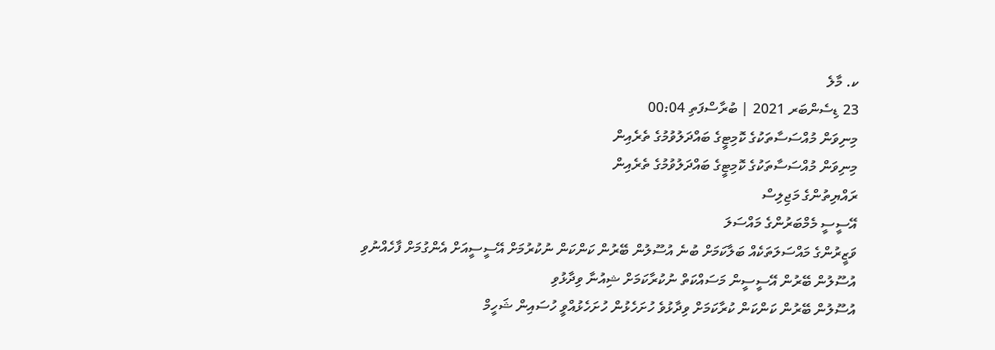ކ. މާލެ
23 ޑިސެންބަރ 2021 | ބުރާސްފަތި 00:04
މިނިވަން މުއްސަސާތަކުގެ ކޮމިޓީގެ ބައްދަލުވުމުގެ ތެރެއިން
މިނިވަން މުއްސަސާތަކުގެ ކޮމިޓީގެ ބައްދަލުވުމުގެ ތެރެއިން
ރައްޔިތުންގެ މަޖިލިސް
އޭސީސީ މެމްބަރުންގެ މައްސަލަ
ވަޒީރުންގެ މައްސަލަތަކެއް ބަލާކަމަށް ބުނެ އުސޫލުން ބޭރުން ކަންކަން ނުކުރުމަށް އޭސީސީއަށް އެންގުމަށް ފާހެއްނުވި
އުސޫލުން ބޭރުން އޭސީސީން މަސައްކަތް ނުކުރާކަމަށް ޝިއުނާ ވިދާޅުވި
އުސޫލުން ބޭރުން ކަންކަން ކުރާކަމަށް ވިދާޅުވެ ހުށަހެޅުން ހުށަހެޅުއްވީ ހުސައިން ޝަހީމް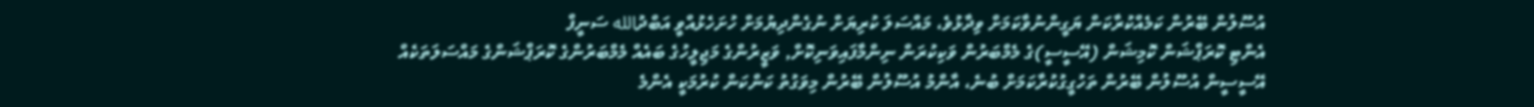އުސޫލުން ބޭރުން ކަމެއްކުރާކަން ޔަގީންނުވާކަމަށް ވިދާޅުވެ، މައްސަލަ ކުރިޔަށް ނުގެންދިޔުމަށް ހުށަހެޅުއްވީ އަބްދުالله ސަނީފް
އެންޓި ކޮރަޕްޝަން ކޮމިޝަން (އޭސީސީ)ގެ މެމްބަރުން ވަކިކުރަން ނިންމާފައިވަނިކޮށް, ވަޒީރުންގެ މަޖިލީހުގެ ބައެއް މެމްބަރުންގެ ކޮރަޕްޝަންގެ މައްސަލަތަކެއް އޭސީސީން އުސޫލުން ބޭރުން ތަހުގީގުކުރާކަމަށް ބުނެ، އާންމު އުސޫލުން ބޭރުން މިވަގުތު ކަންކަން ކުރުމަކީ އެންމެ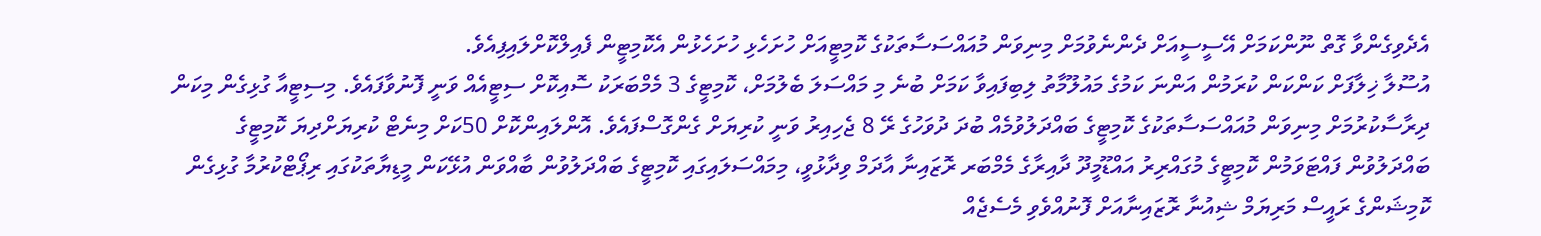އެދެވިގެންވާ ގޮތް ނޫންކަމަށް އޭސީސީއަށް ދެންނެވުމަށް މިނިވަން މުއައްސަސާތަކުގެ ކޮމިޓީއަށް ހުށަހެޅި ހުށަހެޅުން އެކޮމިޓީން ފެއިލްކޮށްލައިފިއެވެ.
އުސޫލާ ޚިލާފަށް ކަންކަން ކުރަމުން އަންނަ ކަމުގެ މައުލޫމާތު ލިބިފައިވާ ކަމަށް ބުނެ މި މައްސަލަ ބެލުމަށް، ކޮމިޓީގެ 3 މެމްބަރަކު ސޮއިކޮށް ސިޓީއެއް ވަނީ ފޮނުވާފައެވެ. މިސިޓީއާ ގުޅިގެން މިކަން ދިރާސާކުރުމަށް މިނިވަން މުއައްސަސާތަކުގެ ކޮމިޓީގެ ބައްދަލުވުމެއް ބުދަ ދުވަހުގެ ރޭ 8 ޖެހިއިރު ވަނީ ކުރިޔަށް ގެންގޮސްފައެވެ. އޮންލައިންކޮށް 50ކަށް މިނެޓް ކުރިޔަށްދިޔަ ކޮމިޓީގެ ބައްދަލުވުން ފައްޓަވަމުން ކޮމިޓީގެ މުގައްރިރު އައްޑޫމީދޫ ދާއިރާގެ މެމްބަރ ރޮޒައިނާ އާދަމް ވިދާޅުވީ، މިމައްސަލައިގައި ކޮމިޓީގެ ބައްދަލުވުން ބާއްވަން އުޅޭކަން މީޑިޔާތަކުގައި ރިޕޯޓްކުރުމާ ގުޅިގެން ކޮމިޝަންގެ ރައީސް މަރިޔަމް ޝިއުނާ ރޮޒައިނާއަށް ފޮނުއްވެވި މެސެޖެއް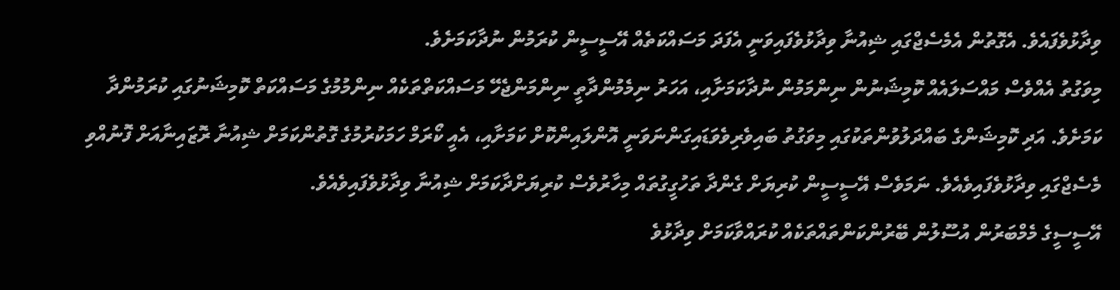ވިދާޅުވެފައެވެ. އެގޮތުން އެމެސެޖްގައި ޝިއުނާ ވިދާޅުވެފައިވަނީ އެފަދަ މަސައްކަތެއް އޭސީސީން ކުރަމުން ނުދާކަމަށެވެ.
މިވަގުތު އެއްވެސް މައްސަލައެއް ކޮމިޝަނުން ނިންމަމުން ނުދާކަމަށާއި، އަހަރު ނިމެމުންދާތީ ނިންމަންޖެހޭ މަސައްކަތްތަކެއް ނިންމުމުގެ މަސައްކަތް ކޮމިޝަނުގައި ކުރަމުންދާ ކަމަށެވެ. އަދި ކޮމިޝަންގެ ބައްދަލުވުންތަކުގައި މިވަގުތު ބައިވެރިވެވަޑައިގަންނަވަނީ އޮންލައިންކޮށް ކަމަށާއި، އެއީ ކޯރަމް ހަމަކުރުމުގެ ގޮތުންކަމަށް ޝިއުނާ ރޮޒައިނާއަށް ފޮނުއްވި މެސެޖްގައި ވިދާޅުވެފައިވެއެވެ. ނަމަވެސް އޭސީސީން ކުރިޔަށް ގެންދާ ތަހުގީގުތައް މިހާރުވެސް ކުރިޔަށްދާކަމަށް ޝިއުނާ ވިދާޅުވެފައިވެއެވެ.
އޭސީސީގެ މެމްބަރުން އުސޫލުން ބޭރުންކަންތައްތަކެއް ކުރައްވާކަމަށް ވިދާޅުވެ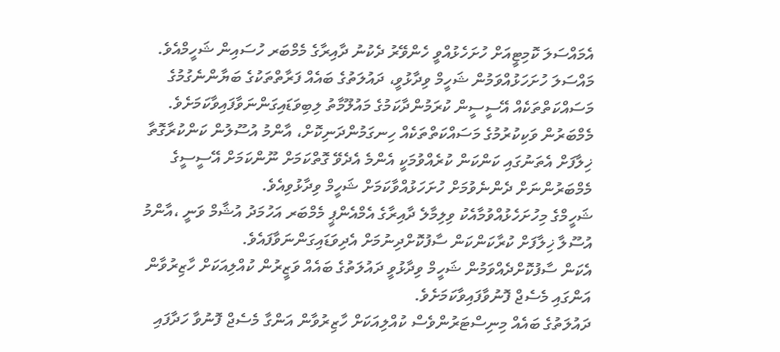އެމައްސަލަ ކޮމިޓީއަށް ހުށަހެޅުއްވީ ހެންވޭރު ދެކުނު ދާއިރާގެ މެމްބަރ ހުސައިން ޝަހީމްއެވެ. މައްސަލަ ހުށަހަޅުއްވަމުން ޝަހީމް ވިދާޅުވީ، ދައުލަތުގެ ބައެއް ފަރާތްތަކުގެ ބަޔާންނެގުމުގެ މަސައްކަތްތަކެއް އޭސީސީން ކުރަމުންދާކަމުގެ މައުލޫމާތު ލިބިވަޑައިގަންނަވާފައިވާކަމަށެވެ. މެމްބަރުން ވަކިކުރުމުގެ މަސައްކަތްތަކެއް ހިނގަމުންދަނިކޮށް، އާންމު އުސޫލުން ކަންކުރާގޮތާ ޚިލާފަށް އެތަނުގައި ކަންކަން ކުރެއްވުމަކީ އެންމެ އެދެވޭ ގޮތްކަމަށް ނޫންކަމަށް އޭސީސީގެ މެމްބަރުންނަށް ދެންނެވުމަށް ހުށަހަޅުއްވާކަމަށް ޝަހީމް ވިދާޅުވިއެވެ.
ޝަހީމްގެ މިހުށަހެޅުއްވުމާއެކު ވިލިމާލެ ދާއިރާގެ އެމްއެންޕީ މެމްބަރ އަހުމަދު އުޝާމް ވަނީ ،އާންމު އުސޫލާ ޚިލާފަށް ކުރާކަންކަން ސާފުކޮށްދިނުމަށް އެދިވަޑައިގަންނަވާފައެވެ.
އެކަން ސާފުކޮށްދެއްވަމުން ޝަހީމް ވިދާޅުވީ ދައުލަތުގެ ބައެއް ވަޒީރުން ކުއްލިއަކަށް ހާޒިރުވާން އަންގައި މެސެޖް ފޮނުވާފައިވާކަމަށެވެ.
ދައުލަތުގެ ބައެއް މިނިސްޓަރުންވެސް ކުއްލިއަކަށް ހާޒިރުވާން އަންގާ މެސެޖް ފޮނުވާ ހަދާފައި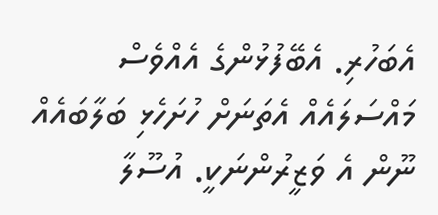އެބަހުރި. އެބޭފުޅުންގެ އެއްވެސް މައްސަލައެއް އެތަނަށް ހުށަހެޅި ބަލާބައެއް ނޫން އެ ވަޒީރުންނަކީ. އުސޫލާ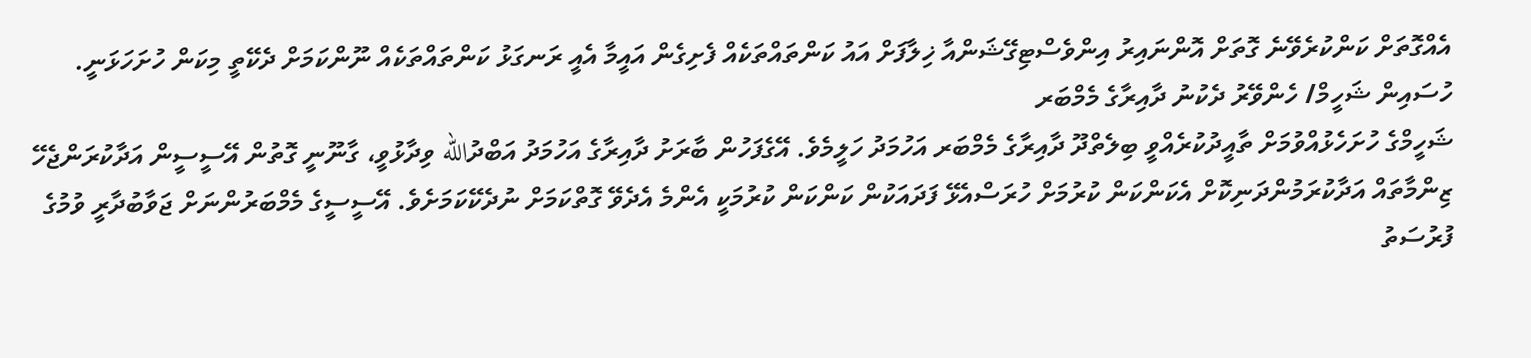އެއްގޮތަށް ކަންކުރެވޭނެ ގޮތަށް އޮންނައިރު އިންވެސްޓިގޭޝަންއާ ޚިލާފަށް އައު ކަންތައްތަކެއް ފެށިގެން އައީމާ އެއީ ރަނގަޅު ކަންތައްތަކެއް ނޫންކަމަށް ދެކޭތީ މިކަން ހުށަހަޅަނީ.
ހުސައިން ޝަހީމް/ ހެންވޭރު ދެކުނު ދާއިރާގެ މެމްބަރ
ޝަހީމްގެ ހުށަހެޅުއްވުމަށް ތާއީދުކުރެއްވީ ބިލެތްދޫ ދާއިރާގެ މެމްބަރ އަހުމަދު ހަލީމެވެ. އޭގެފަހުން ބާރަށު ދާއިރާގެ އަހުމަދު އަބްދުالله ވިދާޅުވީ، ގާނޫނީ ގޮތުން އޭސީސީން އަދާކުރަންޖެހޭ ޒިންމާތައް އަދާކުރަމުންދަނިކޮށް އެކަންކަން ކުރުމަށް ހުރަސްއެޅޭ ފަދައަކުން ކަންކަން ކުރުމަކީ އެންމެ އެދެވޭ ގޮތްކަމަށް ނުދެކޭކަމަށެވެ. އޭސީސީގެ މެމްބަރުންނަށް ޖަވާބުދާރީ ވުމުގެ ފުރުސަތު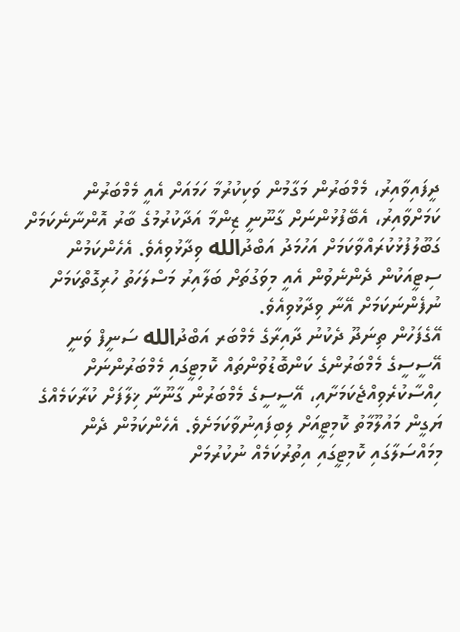ދީފައިވާއިރު، މެމްބަރުން މަގާމުން ވަކިކުރުމާ ހަމައަށް އެއީ މެމްބަރުން ކަމަށްވާއިރު، އެބޭފުޅުންނަށް ގާނޫނީ ޒިންމާ އަދާކުރުމުގެ ބާރު އޮންނާނެކަމަށް ގަބޫލުފުޅުކުރައްވާކަމަށް އަހުމަދު އަބްދުالله ވިދާޅުވިއެވެ. އެހެންކަމުން ސިޓީއަކުން ދެންނެވުން އެއީ މިވަގުތަށް ބަލާއިރު މަސްލަހަތު ހުރިގޮތްކަމަށް ނުފެންނަކަމަށް އޭނާ ވިދާޅުވިއެވެ.
އޭގެފަހުން ތިނަދޫ ދެކުނު ދާއިރާގެ މެމްބަރ އަބްދުالله ސަނީފް ވަނީ އޭސީސީގެ މެމްބަރުންގެ ކަންބޮޑުވުންތައް ކޮމިޓީގައި މެމްބަރުންނަށް ހިއްސާކުރެވިއްޖެކަމަށާއި، އޭސީސީގެ މެމްބަރުން ގާނޫނާ ޚިލާފަށް ކުރާކަމެއްގެ ޔަގީން މައުލޫމާތު ކޮމިޓީއަށް ލިބިފައިނުވާކަމަށެވެ. އެހެންކަމުން ދެން މިމައްސަލާގައި ކޮމިޓީގައި އިތުރުކަމެއް ނުކުރުމަށް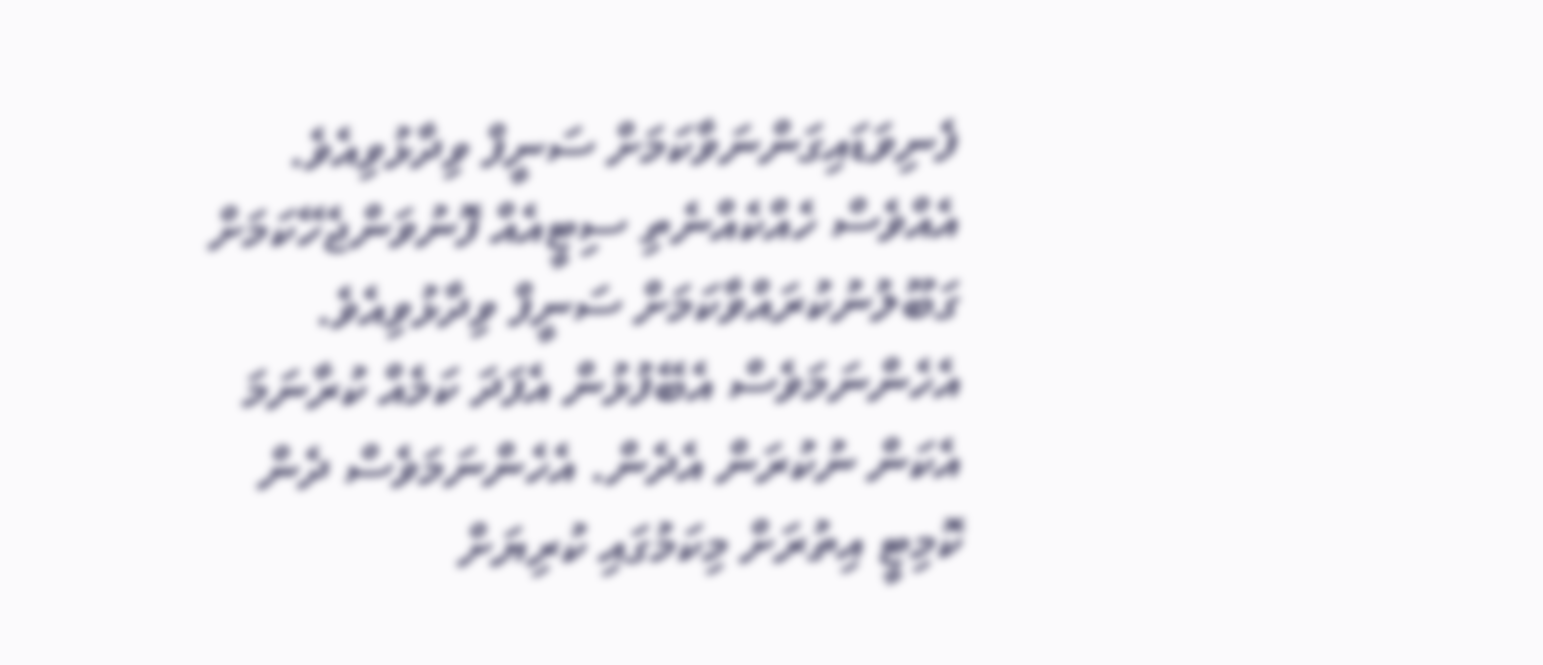ފެނިވަޑައިގަންނަވާކަމަށް ސަނީފް ވިދާޅުވިއެވެ. އެއްވެސް ހެއްކެއްނެތި ސިޓީއެއް ފޮނުވަންޖެހޭކަމަށް ގަބޫލުނުކުރައްވާކަމަށް ސަނީފް ވިދާޅުވިއެވެ.
އެހެންނަމަވެސް އެބޭފުޅުން އެފަދަ ކަމެއް ކުރާނަމަ އެކަން ނުކުރަން އެދެން. އެހެންނަމަވެސް ދެން ކޮމިޓީ އިތުރަށް މިކަމުގައި ކުރިޔަށް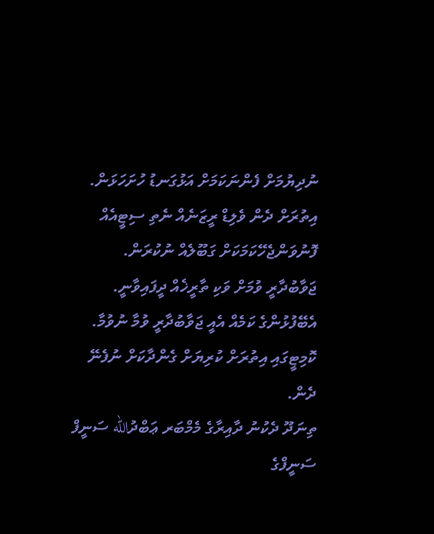ނުދިޔުމަށް ފެންނަކަމަށް އަޅުގަނޑު ހުށަހަޅަން. އިތުރަށް ދެން ވެލިޑް ރީޒަނެއް ނެތި ސިޓީއެއް ފޮނުވަންޖެހޭކަމަކަށް ގަބޫލެއް ނުކުރަން. ޖަވާބުދާރީ ވުމަށް ވަކި ތާރީޚެއް ދީފައިވާނީ. އެބޭފުޅުންގެ ކަމެއް އެއީ ޖަވާބުދާރީ ވުމާ ނުވުމާ. ކޮމިޓީގައި އިތުރަށް ކުރިޔަށް ގެންދާކަށް ނުފެނޭ ދެން.
ތިނަދޫ ދެކުނު ދާއިރާގެ މެމްބަރ ޢަބްދުالله ސަނީފް
ސަނީފްގެ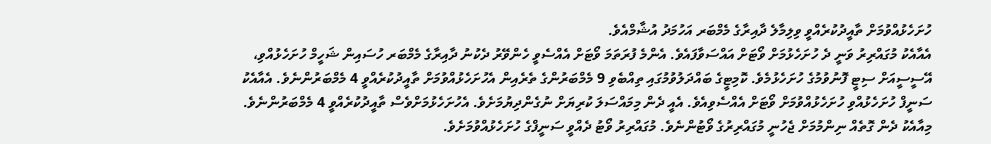ހުށަހެޅުއްވުމަށް ތާއީދުކުރެއްވީ ވިލިމާލެ ދާއިރާގެ މެމްބަރ އަހުމަދު އުޝާމްއެވެ.
އެއާއެކު މުގައްރިރު ވަނީ ދެ ހުށަހެޅުމަށް ވޯޓަށް އައްސަވާފައެވެ. އެންމެ ފުރަތަމަ ވޯޓަށް އެއްސެވީ ހެންވޭރު ދެކުނު ދާއިރާގެ މެމްބަރ ހުސައިން ޝަހީމް ހުށަހެޅުއްވި، އޭސީސީއަށް ސިޓީ ފޮނުވުމުގެ ހުށަހެޅުމެވެ. ކޮމިޓީގެ ބައްދަލުވުމުގައި ތިއްބެވި 9 މެމްބަރުންގެ ތެރެއިން އެހުށަހެޅުއްވުމަށް ތާއީދުކުރެއްވީ 4 މެމްބަރުންނެވެ. އެއާއެކު ސަނީފް ހުށަހެޅުއްވި ހުށަހެޅުއްވުމަށް ވޯޓަށް އެއްސެވިއެވެ. އެއީ ދެން މިމައްސަލަ ކުރިޔަށް ނުގެންދިޔުމަށެވެ. އެހުށަހެޅުމަށްވެސް ތާއީދުކުރެއްވީ 4 މެމްބަރުންނެވެ. މިއާއެކު ދެން ގޮތެއް ނިންމުމަށް ޖެހުނީ މުގައްރިރުގެ ވޯޓުންނެވެ. މުގައްރިރު ވޯޓު ދެއްވީ ސަނީފްގެ ހުށަހެޅުއްވުމަށެވެ.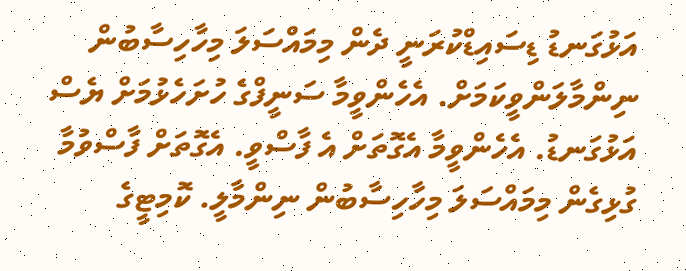އަޅުގަނޑު ޑިސައިޑްކުރަނީ ދެން މިމައްސަލަ މިހާހިސާބުން ނިންމާލަންވީކަމަށް. އެހެންވީމާ ސަނީފްގެ ހުށަހެޅުމަށް ޔެސް އަޅުގަނޑު. އެހެންވީމާ އެގޮތަށް އެ ފާސްވީ. އެގޮތަށް ފާސްވުމާ ގުޅިގެން މިމައްސަލަ މިހާހިސާބުން ނިންމާލީ. ކޮމިޓީގެ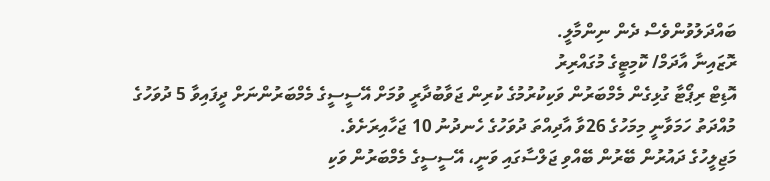ބައްދަލުވުންވެސް ދެން ނިންމާލީ.
ރޮޒައިނާ އާދަމް/ ކޮމިޓީގެ މުގައްރިރު
އޮޑިޓް ރިޕޯޓާ ގުޅިގެން މެމްބަރުން ވަކިކުރުމުގެ ކުރިން ޖަވާބުދާރީ ވުމަށް އޭސީސީގެ މެމްބަރުންނަށް ދީފައިވާ 5 ދުވަހުގެ މުއްދަތު ހަމަވާނީ މިމަހުގެ 26ވާ އާދިއްތަ ދުވަހުގެ ހެނދުނު 10 ޖަހާއިރަށެވެ.
މަޖިލީހުގެ ދައުރުން ބޭރުން ބޭއްވި ޖަލްސާގައި ވަނީ، އޭސީސީގެ މެމްބަރުން ވަކި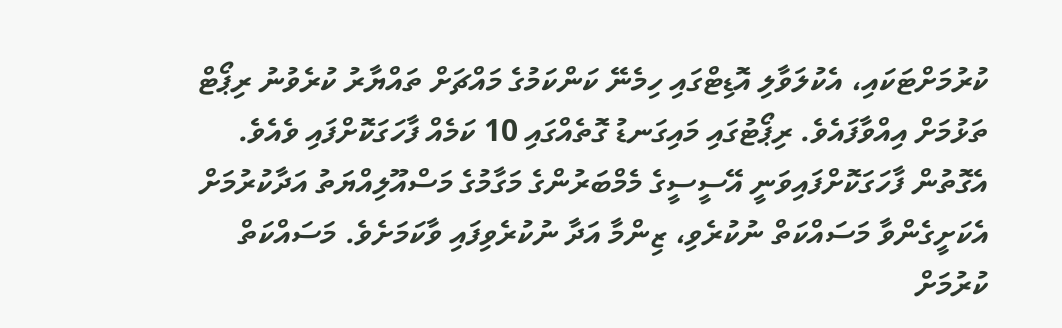ކުރުމަށްޓަކައި، އެކުލަވާލި އޮޑިޓްގައި ހިމެނޭ ކަންކަމުގެ މައްޗަށް ތައްޔާރު ކުރެވުނު ރިޕޯޓް ތަޅުމަށް އިއްވާފައެވެ. ރިޕޯޓުގައި މައިގަނޑު ގޮތެއްގައި 10 ކަމެއް ފާހަގަކޮށްފައި ވެއެވެ. އެގޮތުން ފާހަގަކޮށްފައިވަނީ އޭސީސީގެ މެމްބަރުންގެ މަގާމުގެ މަސްއޫލިއްޔަތު އަދާކުރުމަށް އެކަށީގެންވާ މަސައްކަތް ނުކުރެވި، ޒިންމާ އަދާ ނުކުރެވިފައި ވާކަމަށެވެ. މަސައްކަތް ކުރުމަށް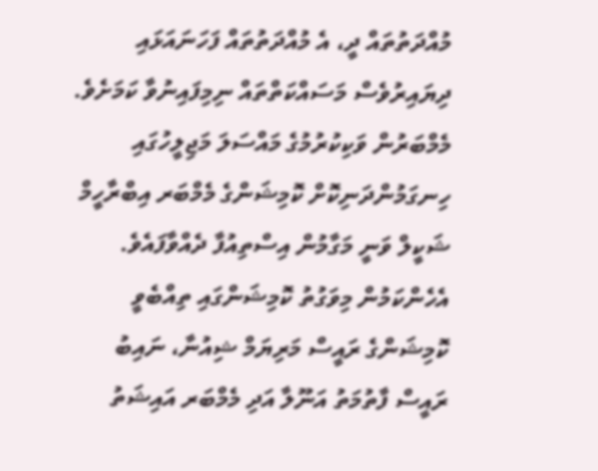މުއްދަތުތައް ދީ، އެ މުއްދަތުތައް ފަހަނައަޅައި ދިޔައިރުވެސް މަސައްކަތްތައް ނިމިފައިނުވާ ކަމަށެވެ.
މެމްބަރުން ވަކިކުރުމުގެ މައްސަލަ މަޖިލީހުގައި ހިނގަމުންދަނިކޮށް ކޮމިޝަންގެ މެމްބަރ އިބްރާހީމް ޝަކީލް ވަނީ މަގާމުން އިސްތިއުފާ ދެއްވާފައެވެ. އެހެންކަމުން މިވަގުތު ކޮމިޝަންގައި ތިއްބެވީ ކޮމިޝަންގެ ރައީސް މަރިޔަމް ޝިއުނާ، ނައިބު ރައީސް ފާތުމަތު އަނޫލާ އަދި މެމްބަރ އައިޝަތު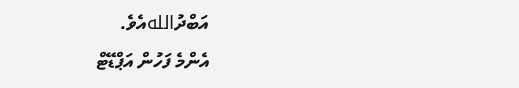އަބްދުاللهއެވެ.
އެންމެ ފަހުން އަޕްޑޭޓް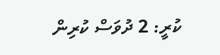ކުރީ: 2 ދުވަސް ކުރިން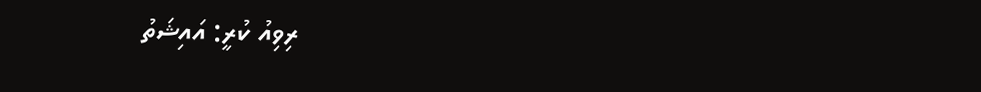ރިވިއު ކުރީ: އައިޝަތު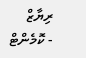ރިޔާޒް
- ކޮމެންޓް